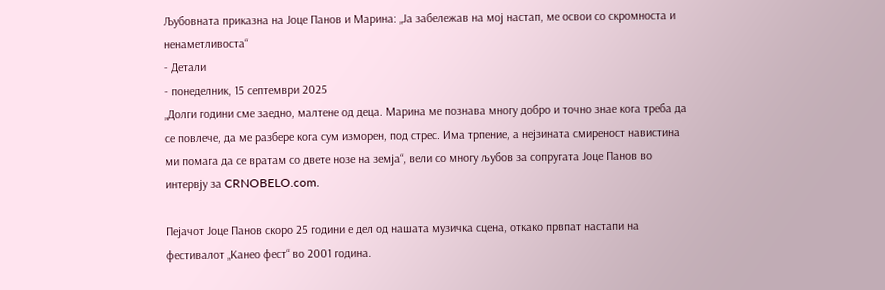Љубовната приказна на Јоце Панов и Марина: „Ја забележав на мој настап, ме освои со скромноста и ненаметливоста“
- Детали
- понеделник, 15 септември 2025
„Долги години сме заедно, малтене од деца. Марина ме познава многу добро и точно знае кога треба да се повлече, да ме разбере кога сум изморен, под стрес. Има трпение, а нејзината смиреност навистина ми помага да се вратам со двете нозе на земја“, вели со многу љубов за сопругата Јоце Панов во интервју за CRNOBELO.com.

Пејачот Јоце Панов скоро 25 години е дел од нашата музичка сцена, откако првпат настапи на фестивалот „Канео фест“ во 2001 година.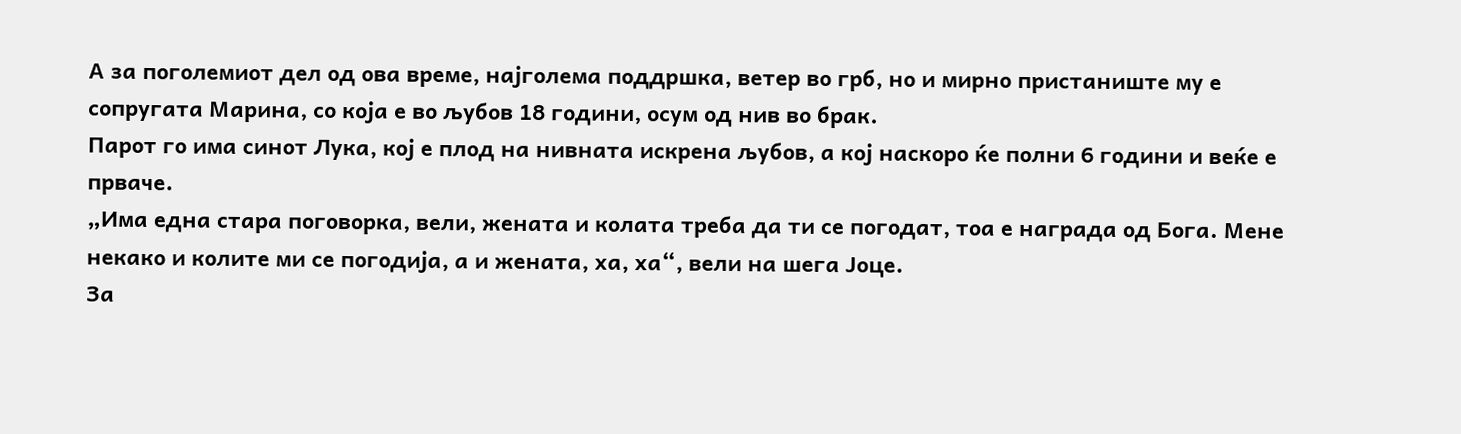А за поголемиот дел од ова време, најголема поддршка, ветер во грб, но и мирно пристаниште му е сопругата Марина, со која е во љубов 18 години, осум од нив во брак.
Парот го има синот Лука, кој е плод на нивната искрена љубов, а кој наскоро ќе полни 6 години и веќе е прваче.
„Има една стара поговорка, вели, жената и колата треба да ти се погодат, тоа е награда од Бога. Мене некако и колите ми се погодија, а и жената, ха, ха“, вели на шега Јоце.
За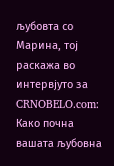љубовта со Марина, тој раскажа во интервјуто за CRNOBELO.com:
Како почна вашата љубовна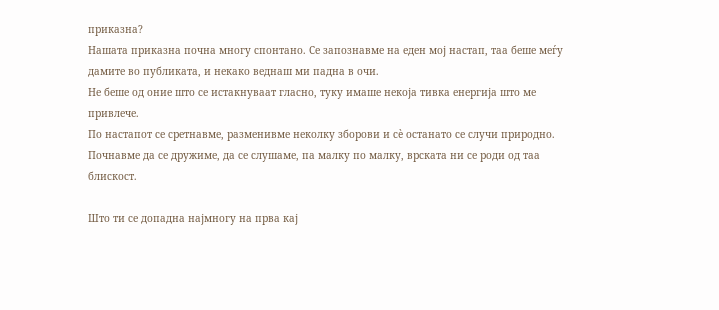приказна?
Нашата приказна почна многу спонтано. Се запознавме на еден мој настап, таа беше меѓу дамите во публиката, и некако веднаш ми падна в очи.
Не беше од оние што се истакнуваат гласно, туку имаше некоја тивка енергија што ме привлече.
По настапот се сретнавме, разменивме неколку зборови и сè останато се случи природно.
Почнавме да се дружиме, да се слушаме, па малку по малку, врската ни се роди од таа блискост.

Што ти се допадна најмногу на прва кај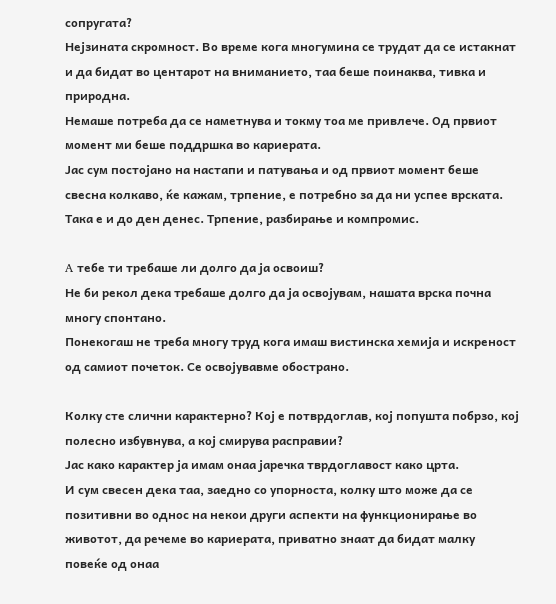сопругата?
Нејзината скромност. Во време кога многумина се трудат да се истакнат и да бидат во центарот на вниманието, таа беше поинаква, тивка и природна.
Немаше потреба да се наметнува и токму тоа ме привлече. Од првиот момент ми беше поддршка во кариерата.
Јас сум постојано на настапи и патувања и од првиот момент беше свесна колкаво, ќе кажам, трпение, е потребно за да ни успее врската.
Така е и до ден денес. Трпение, разбирање и компромис.

A тебе ти требаше ли долго да ја освоиш?
Не би рекол дека требаше долго да ја освојувам, нашата врска почна многу спонтано.
Понекогаш не треба многу труд кога имаш вистинска хемија и искреност од самиот почеток. Се освојувавме обострано.

Колку сте слични карактерно? Кој е потврдоглав, кој попушта побрзо, кој полесно избувнува, а кој смирува расправии?
Јас како карактер ја имам онаа јаречка тврдоглавост како црта.
И сум свесен дека таа, заедно со упорноста, колку што може да се позитивни во однос на некои други аспекти на функционирање во животот, да речеме во кариерата, приватно знаат да бидат малку повеќе од онаа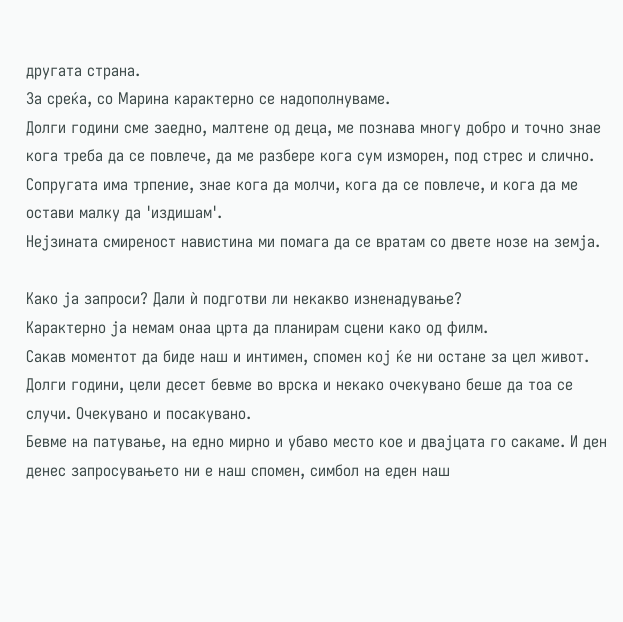другата страна.
За среќа, со Марина карактерно се надополнуваме.
Долги години сме заедно, малтене од деца, ме познава многу добро и точно знае кога треба да се повлече, да ме разбере кога сум изморен, под стрес и слично.
Сопругата има трпение, знае кога да молчи, кога да се повлече, и кога да ме остави малку да 'издишам'.
Нејзината смиреност навистина ми помага да се вратам со двете нозе на земја.

Како ја запроси? Дали ѝ подготви ли некакво изненадување?
Карактерно ја немам онаа црта да планирам сцени како од филм.
Сакав моментот да биде наш и интимен, спомен кој ќе ни остане за цел живот.
Долги години, цели десет бевме во врска и некако очекувано беше да тоа се случи. Очекувано и посакувано.
Бевме на патување, на едно мирно и убаво место кое и двајцата го сакаме. И ден денес запросувањето ни е наш спомен, симбол на еден наш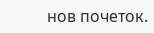нов почеток.